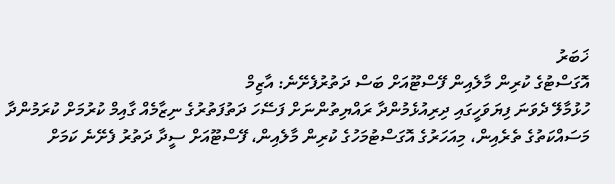ޚަބަރު
އޮގަސްޓުގެ ކުރިން މާލެއިން ފޭސްޓޫއަށް ބަސް ދަތުރުފެށޭނެ: އާޒިމް
ހުޅުމާލޭ ދެވަނަ ފިޔަވަހީގައި ދިރިއުޅެމުންދާ ރައްޔިތުންނަށް ފަސޭހަ ދަތުފަތުރުގެ ނިޒާމެއް ގާއިމް ކުރުމަށް ކުރަމުންދާ މަސައްކަތުގެ ތެރެއިން، މިއަހަރުގެ އޮގަސްޓުމަހުގެ ކުރިން މާލެއިން، ފޭސްޓޫއަށް ސީދާ ދަތުރު ފެށޭނެ ކަމަށް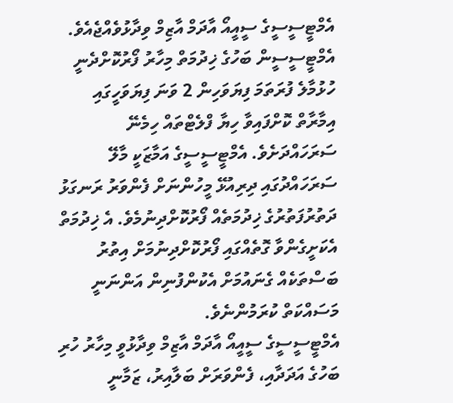އެމްޓީސީސީގެ ސީއީއޯ އާދަމް އާޒިމް ވިދާޅުވެއްޖެއެވެ.
އެމްޓީސީސީން ބަހުގެ ޚިދުމަތް މިހާރު ފޯރުކޮށްދެނީ ހުޅުމާލެ ފުރަތަމަ ފިޔަވަހިން 2 ވަނަ ފިޔަވަހީގައި އިމާރާތް ކޮށްފައިވާ ހިޔާ ފްލެޓްތައް ހިމެނޭ ސަރަހައްދަށެވެ. އެމްޓީސީސީގެ އަމާޒަކީ މާލޭ ސަރަހައްދުގައި ދިރިއުޅޭ މީހުންނަށް ފެންވަރު ރަނގަޅު ދަތުރުފަތުރުގެ ޚިދުމަތެއް ފޯރުކޮށްދިނުމެވެ. އެ ޚިދުމަތް އެކަށީގެންވާ ގޮތެއްގައި ފޯރުކޮށްދިނުމަށް އިތުރު ބަސްތަކެއް ގެނައުމަށް އެކުންފުނިން އަންނަނީ މަސައްކަތް ކުރަމުންނެވެ.
އެމްޓީސީސީގެ ސީއީއޯ އާދަމް އާޒިމް ވިދާޅުވީ މިހާރު ހުރި ބަހުގެ އަދަދާއި، ފެންވަރަށް ބަލާއިރު، ޒަމާނީ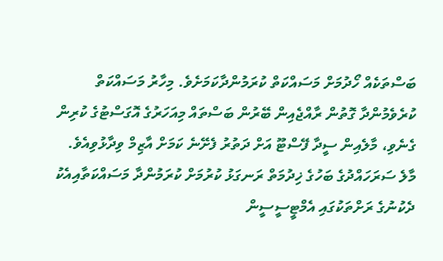ބަސްތަކެއް ހޯދުމަށް މަސައްކަތް ކުރަމުންދާކަމަށެވެ. މިހާރު މަސައްކަތް ކުރެވެމުންދާ ގޮތުން ރާއްޖެއިން ބޭރުން ބަސްތައް މިއަހަރުގެ އޮގަސްޓުގެ ކުރިން ގެނެވި، މާލެއިން ސީދާ ފޭސްޓޫ އަށް ދަތުރު ފެށޭނެ ކަމަށް އާޒިމް ވިދާޅުވިއެވެ.
މާލެ ސަރަހައްދުގެ ބަހުގެ ޚިދުމަތް ރަނގަޅު ކުރުމަށް ކުރަމުންދާ މަސައްކަތާއިއެކު ދެކުނުގެ ރަށްތަކުގައި އެމްޓީސީސީން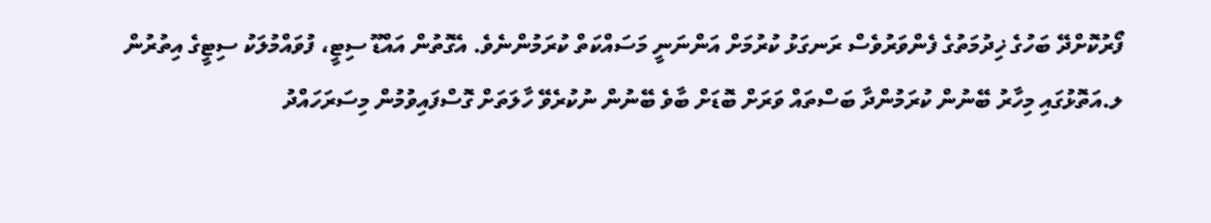ފޯރުކޮށްދޭ ބަހުގެ ޚިދުމަތުގެ ފެންވަރުވެސް ރަނގަޅު ކުރުމަށް އަންނަނީ މަސައްކަތް ކުރަމުންނެވެ. އެގޮތުން އައްޑޫ ސިޓީ، ފުވައްމުލަކު ސިޓީގެ އިތުރުން ލ.އަތޮޅުގައި މިހާރު ބޭނުން ކުރަމުންދާ ބަސްތައް ވަރަށް ބޮޑަށް ބާވެ ބޭނުން ނުކުރެވޭ ހާލަތަށް ގޮސްފައިވުމުން މިސަރަހައްދު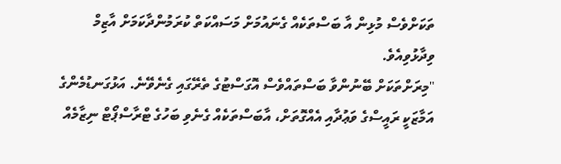ތަކަށްވެސް މުޅިން އާ ބަސްތަކެއް ގެނައުމަށް މަސައްކަތް ކުރަމުންދާކަމަށް އާޒިމް ވިދާޅުވިއެވެ.
"މިރަށްތަކަށް ބޭނުންވާ ބަސްތައްވެސް އޮގަސްޓުގެ ތެރޭގައި ގެނެވޭނެ. އަޅުގަނޑުމެންގެ އަމާޒަކީ ރައީސްގެ ވަޢުދާއި އެއްގޮތަށް، އާބަސްތަކެއް ގެނެވި ބަހުގެ ޓްރާސްޕޯޓް ނިޒާމެއް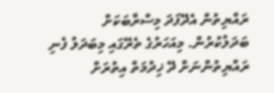ރައްޔިތުން އެދޭފަދަ މިސްރާބަކަށް ބަދަލުކުރުން. މިއަހަރުގެ ތެރޭގައި މިބަދަލު ފެނި ރައްޔިތުންނަށް ދޭ ޚިދުމަތް އިތުރަށް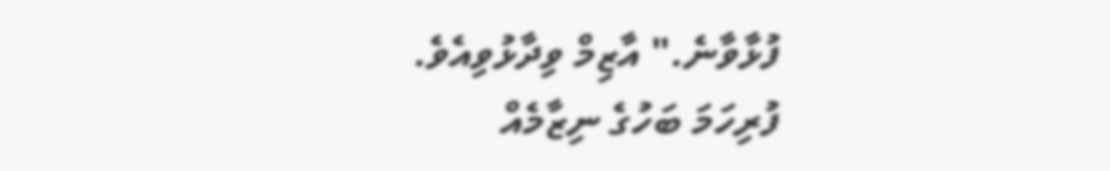ފުޅާވާނެ." އާޒިމް ވިދާޅުވިއެވެ.
ފުރިހަމަ ބަހުގެ ނިޒާމެއް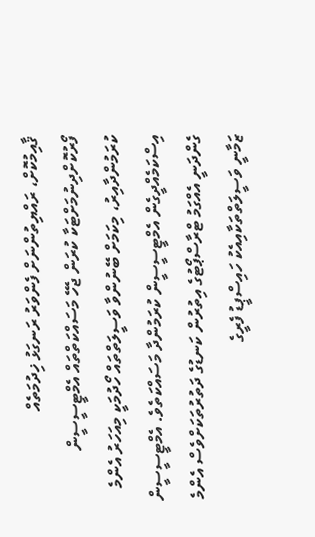ޤާއިމުކޮށް، ރައްޔިތުންނަށް ފެންވަރު ރަނގަޅު ޚިދުމަތެއް ފޯރުކޮށްދިނުމަށްޓަކާ ކުރަން ޖެހޭ މަސައްކަތްތައް އެމްޓީސީސީން ކުރަމުންދާއިރު، މިކަމަށް ބޭނުންވާ ވަސީލަތްތައް ހޯދުމަކީ މިއަހަރު އެންމެ އިސްކަމެއްދީގެން އެމްޓީސީސީން ކުރަމުންދާ މަސައްކަތެވެ. އެމްޓީސީސީން ގެންދަނީ އެއްގަމު ޓްރާސްޕޯޓުގެ އިތުރުން ކަނޑުގެ ދަތުރުތަކަށްވެސް އެންމެ ޒަމާނީ ވަސީލަތްތަކާއިއެކު ހައިސްޕީޑު ފެރީގެ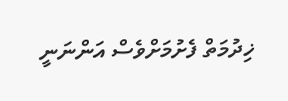ޚިދުމަތް ފެށުމަށްވެސް އަންނަނީ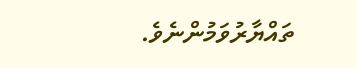ތައްޔާރުވަމުންނެވެ.